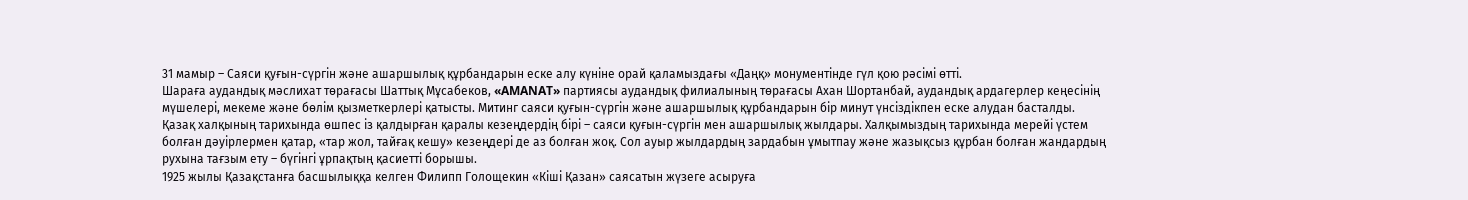31 мамыр – Саяси қуғын-сүргін және ашаршылық құрбандарын еске алу күніне орай қаламыздағы «Даңқ» монументінде гүл қою рәсімі өтті.
Шараға аудандық мәслихат төрағасы Шаттық Мұсабеков, «AMANAT» партиясы аудандық филиалының төрағасы Ахан Шортанбай, аудандық ардагерлер кеңесінің мүшелері, мекеме және бөлім қызметкерлері қатысты. Митинг саяси қуғын-сүргін және ашаршылық құрбандарын бір минут үнсіздікпен еске алудан басталды.
Қазақ халқының тарихында өшпес із қалдырған қаралы кезеңдердің бірі – саяси қуғын-сүргін мен ашаршылық жылдары. Халқымыздың тарихында мерейі үстем болған дәуірлермен қатар, «тар жол, тайғақ кешу» кезеңдері де аз болған жоқ. Сол ауыр жылдардың зардабын ұмытпау және жазықсыз құрбан болған жандардың рухына тағзым ету – бүгінгі ұрпақтың қасиетті борышы.
1925 жылы Қазақстанға басшылыққа келген Филипп Голощекин «Кіші Қазан» саясатын жүзеге асыруға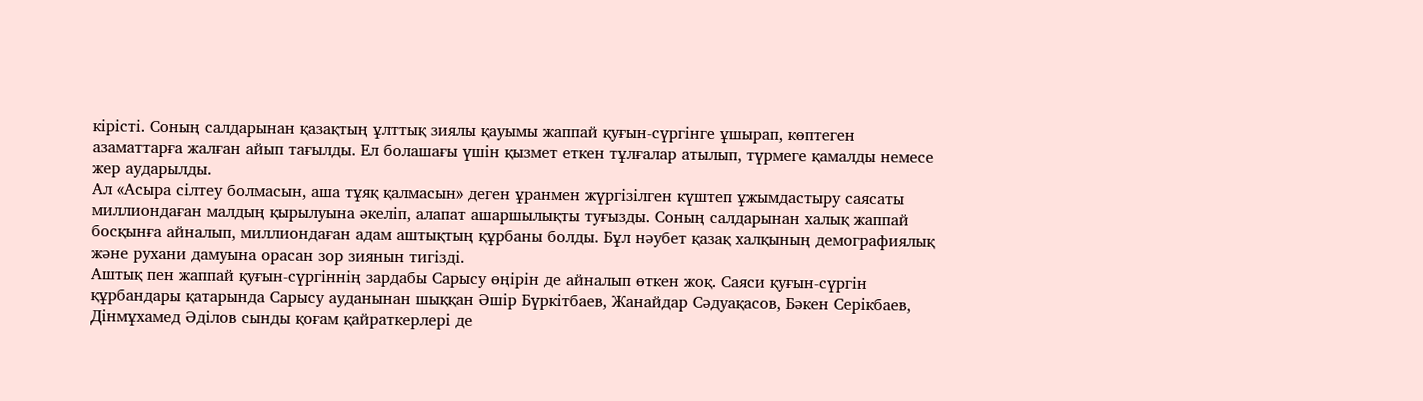кірісті. Соның салдарынан қазақтың ұлттық зиялы қауымы жаппай қуғын-сүргінге ұшырап, көптеген азаматтарға жалған айып тағылды. Ел болашағы үшін қызмет еткен тұлғалар атылып, түрмеге қамалды немесе жер аударылды.
Ал «Асыра сілтеу болмасын, аша тұяқ қалмасын» деген ұранмен жүргізілген күштеп ұжымдастыру саясаты миллиондаған малдың қырылуына әкеліп, алапат ашаршылықты туғызды. Соның салдарынан халық жаппай босқынға айналып, миллиондаған адам аштықтың құрбаны болды. Бұл нәубет қазақ халқының демографиялық және рухани дамуына орасан зор зиянын тигізді.
Аштық пен жаппай қуғын-сүргіннің зардабы Сарысу өңірін де айналып өткен жоқ. Саяси қуғын-сүргін құрбандары қатарында Сарысу ауданынан шыққан Әшір Бүркітбаев, Жанайдар Сәдуақасов, Бәкен Серікбаев, Дінмұхамед Әділов сынды қоғам қайраткерлері де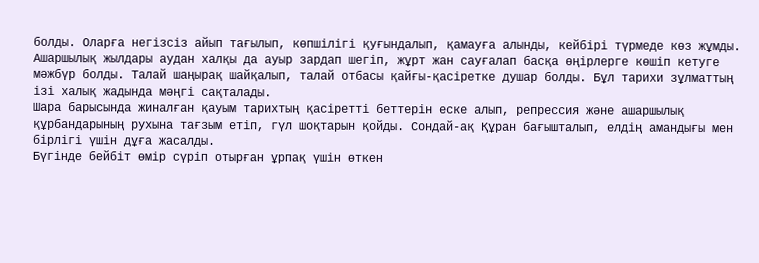болды. Оларға негізсіз айып тағылып, көпшілігі қуғындалып, қамауға алынды, кейбірі түрмеде көз жұмды.
Ашаршылық жылдары аудан халқы да ауыр зардап шегіп, жұрт жан сауғалап басқа өңірлерге көшіп кетуге мәжбүр болды. Талай шаңырақ шайқалып, талай отбасы қайғы-қасіретке душар болды. Бұл тарихи зұлматтың ізі халық жадында мәңгі сақталады.
Шара барысында жиналған қауым тарихтың қасіретті беттерін еске алып, репрессия және ашаршылық құрбандарының рухына тағзым етіп, гүл шоқтарын қойды. Сондай-ақ Құран бағышталып, елдің амандығы мен бірлігі үшін дұға жасалды.
Бүгінде бейбіт өмір сүріп отырған ұрпақ үшін өткен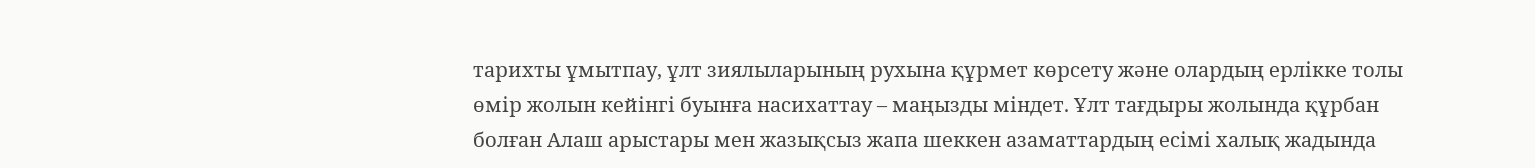тарихты ұмытпау, ұлт зиялыларының рухына құрмет көрсету және олардың ерлікке толы өмір жолын кейінгі буынға насихаттау – маңызды міндет. Ұлт тағдыры жолында құрбан болған Алаш арыстары мен жазықсыз жапа шеккен азаматтардың есімі халық жадында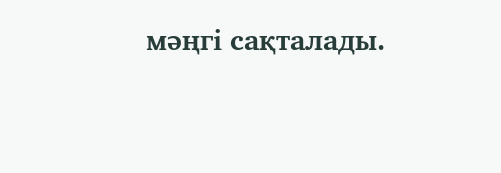мәңгі сақталады.